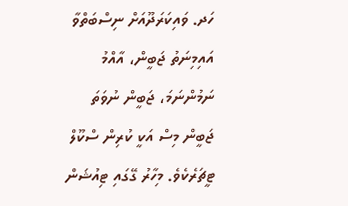ހަދ. ވައިކަރަދޫއަށް ނިސްބަތްވާ އައިމިނަތު ޖަބީން، އާއްމު ނަމުންނަމަ، ޖަބީން ނުވަތަ ޖަބީން މިސް އަކީ ކުރިން ސްކޫލް ޓީޗަރެކެވެ. މިހާރު ގޭގައި ޓިއުޝަން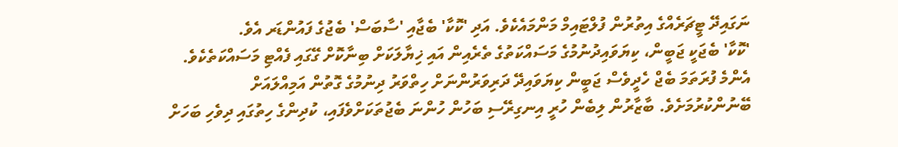ނަގައިދޭ ޓީޗަރެއްގެ އިތުރުން ފުލްޓައިމް މަންމައެކެވެ. އަދި 'ކޮކާ' ބެޖާއި 'ސާބަސް' ބެޖުގެ ފައުންޑަރ އެވެ.
'ކޮކާ' ބެޖަކީ ޖަބީން، ކިޔަވައިދުނުމުގެ މަސައްކަތުގެ ތެރެއިން އައި ޚިޔާލަކަށް ބިނާކޮށް ގޭގައި ފެއްޓި މަސައްކަތެކެވެ. އެންމެ ފުރަތަމަ ބެޖް ހެދީވެސް ޖަބީން ކިޔަވައިދޭ ދަރިވަރުންނަށް ހިތްވަރު ދިނުމުގެ ގޮތުން އަމިއްލައަށް ބޭނުންކުރުމަށެވެ. ބާޒާރުން ލިބެން ހުރީ އިނގިރޭސި ބަހުން ހުންނަ ބެޖުތަކަށްވެފައި، ކުދިންގެ ހިތުގައި ދިވެހި ބަހަށް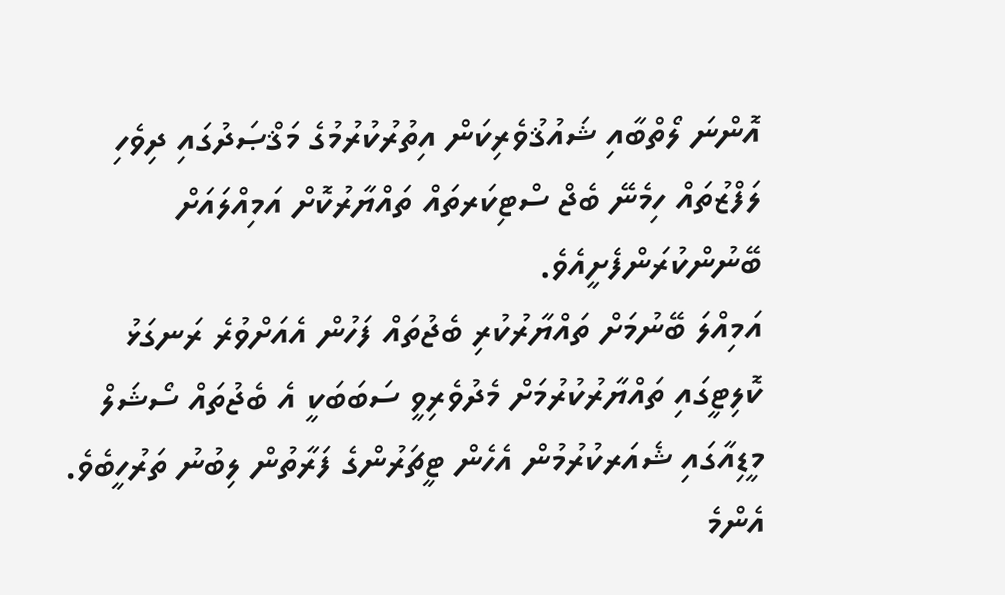އޮންނަ ލޯތްބާއި ޝައުޤުވެރިކަން އިތުރުކުރުމުގެ މަޤްޞަދުގައި ދިވެހި ލަފްޒުތައް ހިމެނޭ ބެޖް ސްޓިކަރތައް ތައްޔާރުކޮށް އަމިއްލައަށް ބޭނުންކުރަންފެށީއެވެ.
އަމިއްލަ ބޭނުމަށް ތައްޔާރުކުރި ބެޖުތައް ފަހުން އެއަށްވުރެ ރަނގަޅު ކޮލިޓީގައި ތައްޔާރުކުރުމަށް މެދުވެރިވީ ސަބަބަކީ އެ ބެޖުތައް ސޯޝަލް މީޑިއާގައި ޝެއަރކުރުމުން އެހެން ޓީޗަރުންގެ ފަރާތުން ލިބުނު ތަރުހީބެވެ.
އެންމެ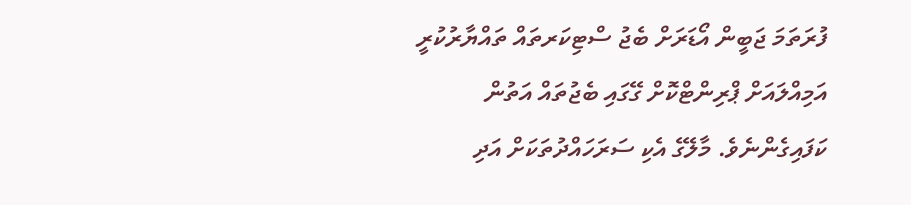ފުރަތަމަ ޖަބީން އޯޑަރަށް ބެޖު ސްޓިކަރތައް ތައްޔާރުކުރީ އަމިއްލައަށް ޕްރިންޓްކޮށް ގޭގައި ބެޖުތައް އަތުން ކަފައިގެންނެވެ. މާލޭގެ އެކި ސަރަހައްދުތަކަށް އަދި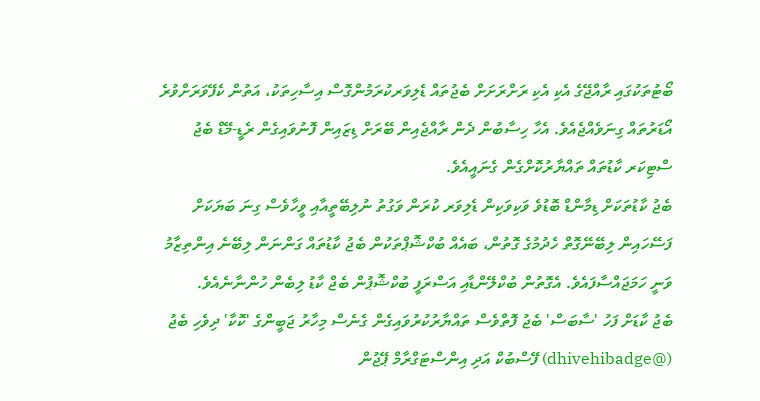ބޯޓުތަކުގައި ރާއްޖޭގެ އެކި އެކި ރަށްރަށަށް ބެޖުތައް ޑެލިވަރކުރަމުންގޮސް އިސާހިތަކު، އަތުން ކެފޭވަރަށްވުރެ އޯޑަރުތައް ގިނަވެއްޖެއެވެ. އެހާ ހިސާބުން ދެން ރާއްޖެއިން ބޭރަށް ޑިޒައިން ފޮނުވައިގެން ރެޑީ-މޭޑް ބެޖު ސްޓިކަރ ކާޑުތައް ތައްޔާރުކޮށްގެން ގެނައީއެވެ.
ބެޖު ކާޑުތަކަށް ޑިމާންޑް ބޮޑުވެ ވަކިވަކިން ޑެލިވަރ ކުރަން ވަގުތު ނުލިބޭތީއާއި ވީހާވެސް ގިނަ ބަޔަކަށް ފަސޭހައިން ލިބޭނޭގޮތް ހެދުމުގެ ގޮތުން، ބައެއް ބުކްޝޮޕްތަކުން ބެޖު ކާޑުތައް ގަންނަން ލިބޭނެ އިންތިޒާމު ވަނީ ހަމަޖައްސާފައެވެ. އެގޮތުން ބުކްލޭންޑާއި އަސްރަފީ ބުކްޝޮޕުން ބެޖް ކާޑު ލިބެން ހުންނާނެއެވެ.
ބެޖު ކާޑަށް ފަހު 'ސާބަސް' ބެޖު ފޮތްވެސް ތައްޔާރުކުރުވައިގެން ގެނެސް މިހާރު ޖަބީންގެ 'ކޮކާ' ދިވެހި ބެޖު (@dhivehibadge) ފޭސްބުކް އަދި އިންސްޓަގްރާމް ޕޭޖުން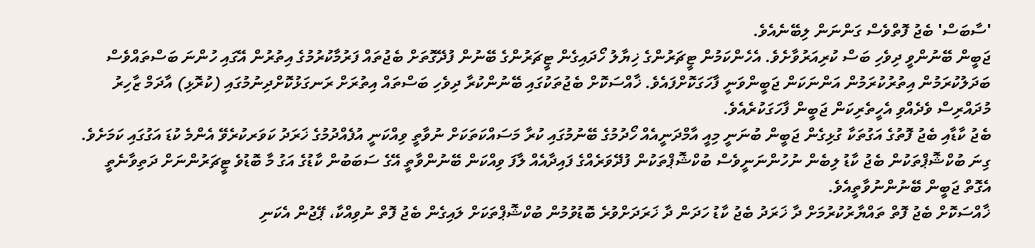'ސާބަސް' ބެޖު ފޮތްވެސް ގަންނަން ލިބޭނެއެވެ.
ޖަބީން ބޭނުންވީ ދިވެހި ބަސް ކުރިއަރުވާށެވެ. އެހެންކަމުން ޓީޗަރުންގެ ޚިޔާލު ހޯދައިގެން ޓީޗަރުންގެ ބޭނުން ފުދޭގޮތަށް ބެޖުތައް ފަރުމާކުރުމުގެ އިތުރުން އޭގައި ހުންނަ ބަސްތައްވެސް ބަދަލުކުރަމުން އިތުރުކުރަމުން އަންނަކަން ޖަބީންވަނީ ފާހަގަކޮށްފައެވެ. ޚާއްސަކޮށް ބެޖުތަކުގައި ބޭނުންކުރާ ދިވެހި ބަސްތައް އިތުރަށް ރަނގަޅުކޮށްދިނުމުގައި (ކުރޮޅި) އާދަމް ޒާހިރު މުދައްރިސް ވެދެއްވި އެހީތެރިކަން ޖަބީން ފާހަގަކުރެއެވެ.
ބެޖު ކާޑާއި ބެޖު ފޮތުގެ އަގުތަކާ ގުޅިގެން ޖަބީން ބުނަނީ މިއީ އާމްދަނީއެއް ހޯދުމުގެ ބޭނުމުގައި ކުރާ މަސައްކަތަކަށް ނުވާތީ ވިއްކަނީ އުފެއްދުމުގެ ޚަރަދު ކަވަރކުރެވޭ އެންމެ ކުޑަ އަގުގައި ކަމަށެވެ. ގިނަ ބުކްޝޮޕްތަކުން ބެޖު ކާޑު ލިބެން ނުހުންނަނީވެސް ބުކްޝޮޕްތަކުން ފުދޭވަރެއްގެ ފައިދާއެއް ލާފަ ވިއްކަން ބޭނުންވާތީ އޭގެ ސަބަބުން ކާޑުގެ އަގު މާ ބޮޑުވެ ޓީޗަރުންނަށް ދަތިވާނެތީ އެގޮތް ޖަބީން ބޭނުންނުވާތީއެވެ.
ޚާއްސަކޮށް ބެޖު ފޮތް ތައްޔާރުކުރުމަށް ދާ ޚަރަދު ބެޖު ކާޑު ހަދަން ދާ ޚަރަދަށްވުރެ ބޮޑުވުމުން ބުކްޝޮޕްތަކަށް ލައިގެން ބެޖު ފޮތް ނުވިއްކާ، ޕޭޖުން އެކަނި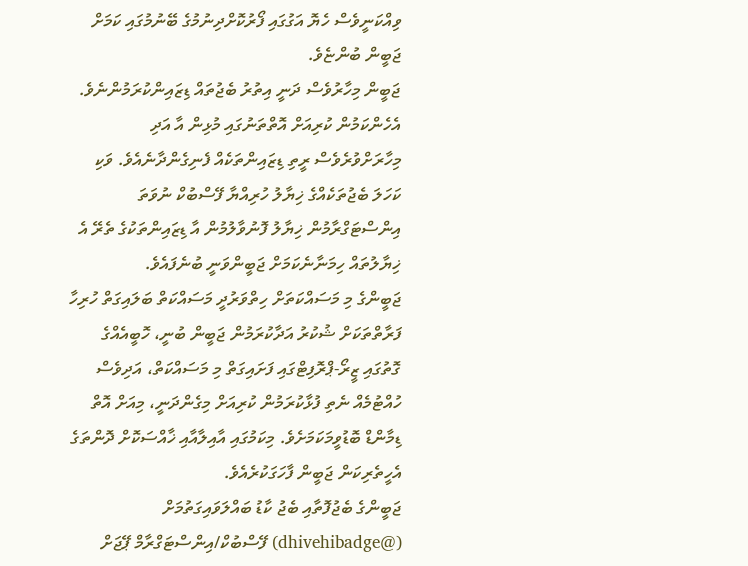ވިއްކަނީވެސް ހެޔޮ އަގުގައި ފޯރުކޮށްދިނުމުގެ ބޭނުމުގައި ކަމަށް ޖަބީން ބުންޏެވެ.
ޖަބީން މިހާރުވެސް ދަނީ އިތުރު ބެޖުތައް ޑިޒައިންކުރަމުންނެވެ. އެހެންކަމުން ކުރިއަށް އޮތްތަނުގައި މުޅިން އާ އަދި މިހާރަށްވުރެވެސް ރީތި ޑިޒައިންތަކެއް ފެނިގެންދާނެއެވެ. ވަކި ކަހަލަ ބެޖުތަކެއްގެ ޚިޔާލު ހުރިއްޔާ ފޭސްބުކް ނުވަތަ އިންސްޓަގްރާމުން ޚިޔާލު ފޮނުވާލުމުން އާ ޑިޒައިންތަކުގެ ތެރޭ އެ ޚިޔާލުތައް ހިމަނާނެކަމަށް ޖަބީންވަނީ ބުނެފައެވެ.
ޖަބީންގެ މި މަސައްކަތަށް ހިތްވަރުދީ މަސައްކަތް ބަލައިގަތް ހުރިހާ ފަރާތްތަކަށް ޝުކުރު އަދާކުރަމުން ޖަބީން ބުނީ، ހޮބީއެއްގެ ގޮތުގައި ޒީރޯ-ޕްރޮފިޓްގައި ފަށައިގަތް މި މަސައްކަތް، އަދިވެސް ހުއްޓުމެއް ނެތި ފުޅާކުރަމުން ކުރިއަށް މިގެންދަނީ، މިއަށް އޮތް ޑިމާންޑް ބޮޑުވީމަކަމަށެވެ. މިކަމުގައި އާއިލާއާއި ޚާއްސަކޮށް ދޮންތަގެ އެހީތެރިކަން ޖަބީން ފާހަގަކުރެއެވެ.
ޖަބީންގެ ބެޖުފޮތާއި ބެޖު ކާޑު ބައްލަވައިގަތުމަށް (@dhivehibadge) ފޭސްބުކް/އިންސްޓަގްރާމް ޕޭޖަށް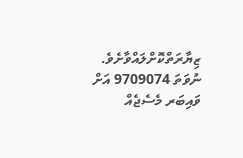ޒިޔާރަތްކޮށްލައްވާށެވެ. ނުވަތަ 9709074 އަށް ވައިބަރ މެސެޖެއް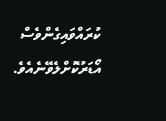ކުރައްވައިގެންވެސް އޯޑަރުކޮށްލެވޭނެއެވެ.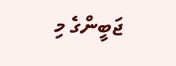ޖަބީންގެ މި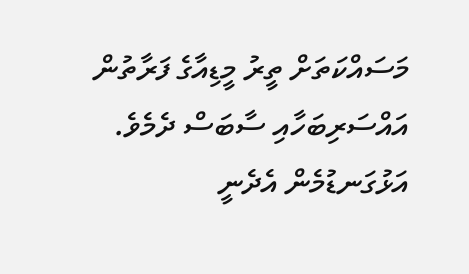މަސައްކަތަށް ތީރު މީޑިއާގެ ފަރާތުން އައްސަރިބަހާއި ސާބަސް ދެމެވެ. އަޅުގަނޑުމެން އެދެނީ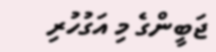ޖަބީންގެ މި އަގުހުރި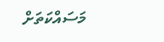މަސައްކަތަށް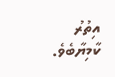އިތުރު ކާމިޔާބެވެ.